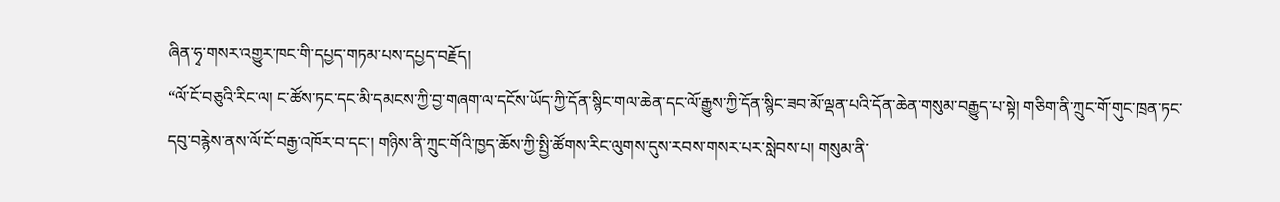ཞིན་ཧྭ་གསར་འགྱུར་ཁང་གི་དཔྱད་གཏམ་པས་དཔྱད་བརྗོད།
“ལོ་ངོ་བཅུའི་རིང་ལ། ང་ཚོས་ཏང་དང་མི་དམངས་ཀྱི་བྱ་གཞག་ལ་དངོས་ཡོད་ཀྱི་དོན་སྙིང་གལ་ཆེན་དང་ལོ་རྒྱུས་ཀྱི་དོན་སྙིང་ཟབ་མོ་ལྡན་པའི་དོན་ཆེན་གསུམ་བརྒྱུད་པ་སྟེ། གཅིག་ནི་ཀྲུང་གོ་གུང་ཁྲན་ཏང་དབུ་བརྙེས་ནས་ལོ་ངོ་བརྒྱ་འཁོར་བ་དང་། གཉིས་ནི་ཀྲུང་གོའི་ཁྱད་ཆོས་ཀྱི་སྤྱི་ཚོགས་རིང་ལུགས་དུས་རབས་གསར་པར་སླེབས་པ། གསུམ་ནི་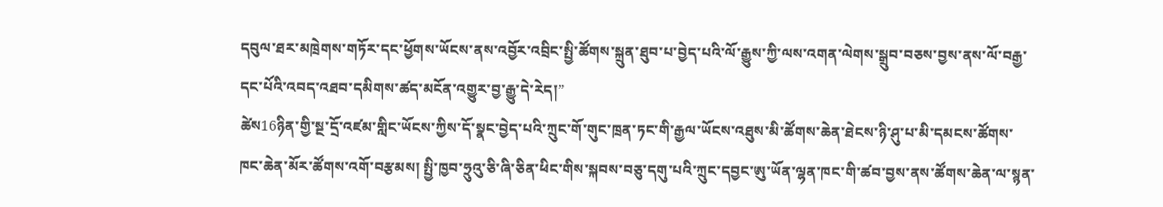དབུལ་ཐར་མཁྲེགས་གཏོར་དང་ཕྱོགས་ཡོངས་ནས་འབྱོར་འབྲིང་སྤྱི་ཚོགས་སྐྲུན་ཐུབ་པ་བྱེད་པའི་ལོ་རྒྱུས་ཀྱི་ལས་འགན་ལེགས་སྒྲུབ་བཅས་བྱས་ནས་ལོ་བརྒྱ་དང་པོའི་འབད་འཐབ་དམིགས་ཚད་མངོན་འགྱུར་བྱ་རྒྱུ་དེ་རེད།”
ཚེས16ཉིན་གྱི་སྔ་དྲོ་འཛམ་གླིང་ཡོངས་ཀྱིས་དོ་སྣང་བྱེད་པའི་ཀྲུང་གོ་གུང་ཁྲན་ཏང་གི་རྒྱལ་ཡོངས་འཐུས་མི་ཚོགས་ཆེན་ཐེངས་ཉི་ཤུ་པ་མི་དམངས་ཚོགས་ཁང་ཆེན་མོར་ཚོགས་འགོ་བརྩམས། སྤྱི་ཁྱབ་ཧྲུའུ་ཅི་ཞི་ཅིན་ཕིང་གིས་སྐབས་བཅུ་དགུ་པའི་ཀྲུང་དབྱང་ཨུ་ཡོན་ལྷན་ཁང་གི་ཚབ་བྱས་ནས་ཚོགས་ཆེན་ལ་སྙན་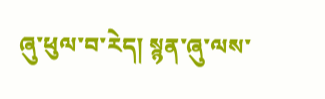ཞུ་ཕུལ་བ་རེད། སྙན་ཞུ་ལས་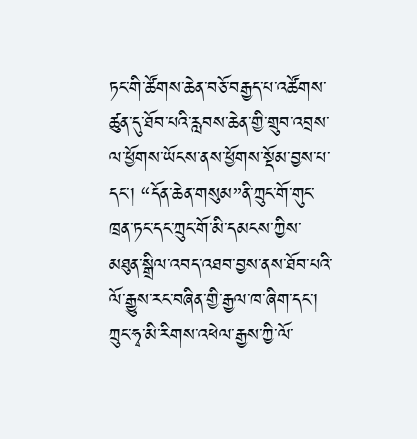ཏང་གི་ཚོགས་ཆེན་བཅོ་བརྒྱད་པ་འཚོགས་ཚུན་དུ་ཐོབ་པའི་རླབས་ཆེན་གྱི་གྲུབ་འབྲས་ལ་ཕྱོགས་ཡོངས་ནས་ཕྱོགས་སྡོམ་བྱས་པ་དང་། “དོན་ཆེན་གསུམ”ནི་ཀྲུང་གོ་གུང་ཁྲན་ཏང་དང་ཀྲུང་གོ་མི་དམངས་ཀྱིས་མཐུན་སྒྲིལ་འབད་འཐབ་བྱས་ནས་ཐོབ་པའི་ལོ་རྒྱུས་རང་བཞིན་གྱི་རྒྱལ་ཁ་ཞིག་དང་། ཀྲུང་ཧྭ་མི་རིགས་འཕེལ་རྒྱས་ཀྱི་ལོ་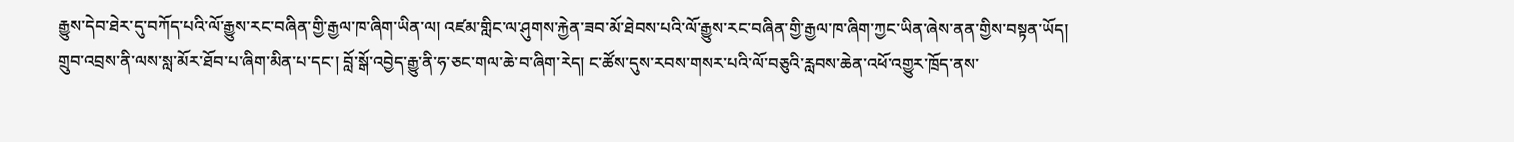རྒྱུས་དེབ་ཐེར་དུ་བཀོད་པའི་ལོ་རྒྱུས་རང་བཞིན་གྱི་རྒྱལ་ཁ་ཞིག་ཡིན་ལ། འཛམ་གླིང་ལ་ཤུགས་རྐྱེན་ཟབ་མོ་ཐེབས་པའི་ལོ་རྒྱུས་རང་བཞིན་གྱི་རྒྱལ་ཁ་ཞིག་ཀྱང་ཡིན་ཞེས་ནན་གྱིས་བསྟན་ཡོད། གྲུབ་འབྲས་ནི་ལས་སླ་མོར་ཐོབ་པ་ཞིག་མིན་པ་དང་། བློ་སྒོ་འབྱེད་རྒྱུ་ནི་ཧ་ཅང་གལ་ཆེ་བ་ཞིག་རེད། ང་ཚོས་དུས་རབས་གསར་པའི་ལོ་བཅུའི་རླབས་ཆེན་འཕོ་འགྱུར་ཁྲོད་ནས་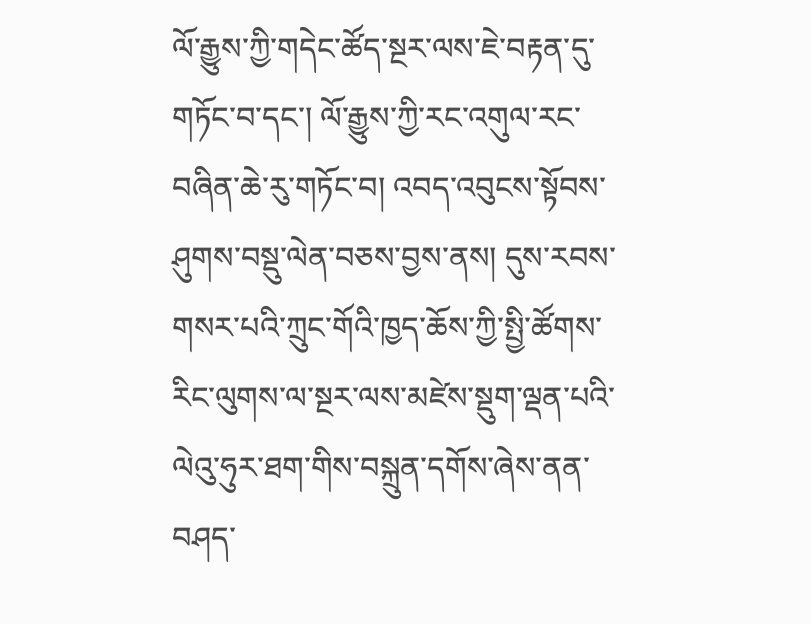ལོ་རྒྱུས་ཀྱི་གདེང་ཚོད་སྔར་ལས་ཇེ་བརྟན་དུ་གཏོང་བ་དང་། ལོ་རྒྱུས་ཀྱི་རང་འགུལ་རང་བཞིན་ཆེ་རུ་གཏོང་བ། འབད་འབུངས་སྟོབས་ཤུགས་བསྡུ་ལེན་བཅས་བྱས་ནས། དུས་རབས་གསར་པའི་ཀྲུང་གོའི་ཁྱད་ཆོས་ཀྱི་སྤྱི་ཚོགས་རིང་ལུགས་ལ་སྔར་ལས་མཛེས་སྡུག་ལྡན་པའི་ལེའུ་ཧུར་ཐག་གིས་བསྐྲུན་དགོས་ཞེས་ནན་བཤད་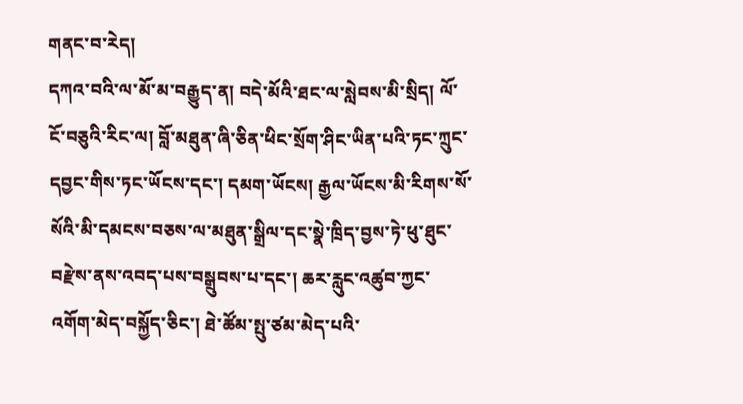གནང་བ་རེད།
དཀའ་བའི་ལ་མོ་མ་བརྒྱུད་ན། བདེ་མོའི་ཐང་ལ་སླེབས་མི་སྲིད། ལོ་ངོ་བཅུའི་རིང་ལ། བློ་མཐུན་ཞི་ཅིན་ཕིང་སྲོག་ཤིང་ཡིན་པའི་ཏང་ཀྲུང་དབྱང་གིས་ཏང་ཡོངས་དང་། དམག་ཡོངས། རྒྱལ་ཡོངས་མི་རིགས་སོ་སོའི་མི་དམངས་བཅས་ལ་མཐུན་སྒྲིལ་དང་སྣེ་ཁྲིད་བྱས་ཏེ་ཕུ་ཐུང་བརྫེས་ནས་འབད་པས་བསྒྲུབས་པ་དང་། ཆར་རླུང་འཚུབ་ཀྱང་འགོག་མེད་བསྐྱོད་ཅིང་། ཐེ་ཚོམ་སྤུ་ཙམ་མེད་པའི་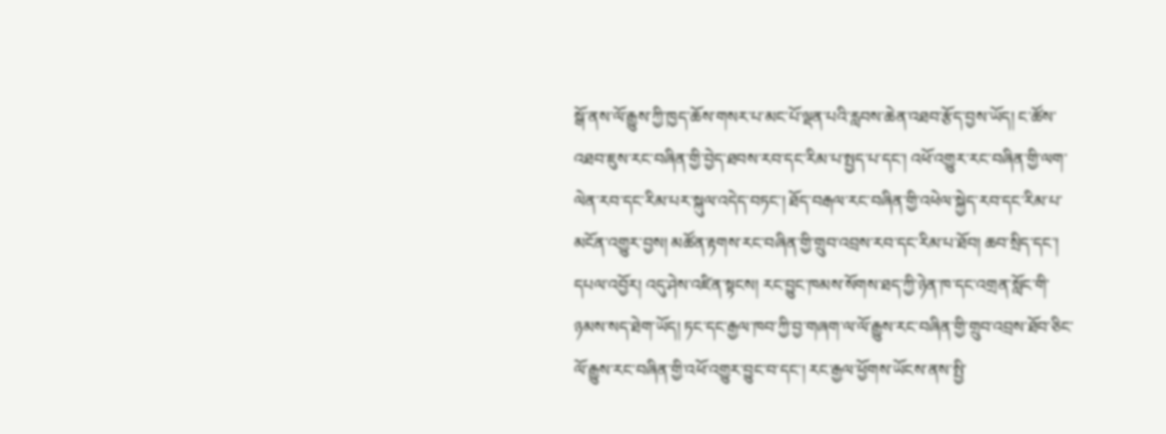སྒོ་ནས་ལོ་རྒྱུས་ཀྱི་ཁྱད་ཆོས་གསར་པ་མང་པོ་ལྡན་པའི་རླབས་ཆེན་འཐབ་རྩོད་བྱས་ཡོད། ང་ཚོས་འཐབ་ཇུས་རང་བཞིན་གྱི་བྱེད་ཐབས་རབ་དང་རིམ་པ་སྤྱད་པ་དང་། འཕོ་འགྱུར་རང་བཞིན་གྱི་ལག་ལེན་རབ་དང་རིམ་པར་སྐུལ་འདེད་བཏང་། ཐོད་བརྒལ་རང་བཞིན་གྱི་འཕེལ་སྐྱེད་རབ་དང་རིམ་པ་མངོན་འགྱུར་བྱས། མཚོན་རྟགས་རང་བཞིན་གྱི་གྲུབ་འབྲས་རབ་དང་རིམ་པ་ཐོབ། ཆབ་སྲིད་དང་། དཔལ་འབྱོར། འདུ་ཤེས་འཛིན་སྟངས། རང་བྱུང་ཁམས་སོགས་ཐད་ཀྱི་ཉེན་ཁ་དང་འགྲན་སློང་གི་ཉམས་སད་ཐེག་ཡོད། ཏང་དང་རྒྱལ་ཁབ་ཀྱི་བྱ་གཞག་ལ་ལོ་རྒྱུས་རང་བཞིན་གྱི་གྲུབ་འབྲས་ཐོབ་ཅིང་ལོ་རྒྱུས་རང་བཞིན་གྱི་འཕོ་འགྱུར་བྱུང་བ་དང་། རང་རྒྱལ་ཕྱོགས་ཡོངས་ནས་སྤྱི་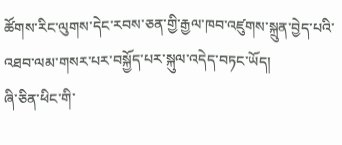ཚོགས་རིང་ལུགས་དེང་རབས་ཅན་གྱི་རྒྱལ་ཁབ་འཛུགས་སྐྲུན་བྱེད་པའི་འཐབ་ལམ་གསར་པར་བསྐྱོད་པར་སྐུལ་འདེད་བཏང་ཡོད།
ཞི་ཅིན་ཕིང་གི་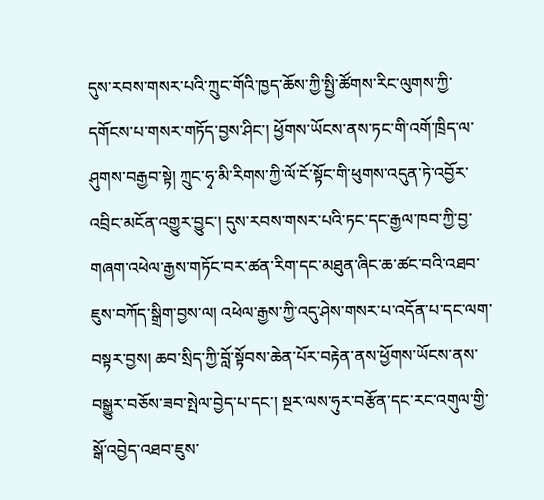དུས་རབས་གསར་པའི་ཀྲུང་གོའི་ཁྱད་ཆོས་ཀྱི་སྤྱི་ཚོགས་རིང་ལུགས་ཀྱི་དགོངས་པ་གསར་གཏོད་བྱས་ཤིང་། ཕྱོགས་ཡོངས་ནས་ཏང་གི་འགོ་ཁྲིད་ལ་ཤུགས་བརྒྱབ་སྟེ། ཀྲུང་ཧྭ་མི་རིགས་ཀྱི་ལོ་ངོ་སྟོང་གི་ཕུགས་འདུན་ཏེ་འབྱོར་འབྲིང་མངོན་འགྱུར་བྱུང་། དུས་རབས་གསར་པའི་ཏང་དང་རྒྱལ་ཁབ་ཀྱི་བྱ་གཞག་འཕེལ་རྒྱས་གཏོང་བར་ཚན་རིག་དང་མཐུན་ཞིང་ཆ་ཚང་བའི་འཐབ་ཇུས་བཀོད་སྒྲིག་བྱས་ལ། འཕེལ་རྒྱས་ཀྱི་འདུ་ཤེས་གསར་པ་འདོན་པ་དང་ལག་བསྟར་བྱས། ཆབ་སྲིད་ཀྱི་བློ་སྟོབས་ཆེན་པོར་བརྟེན་ནས་ཕྱོགས་ཡོངས་ནས་བསྒྱུར་བཅོས་ཟབ་སྤེལ་བྱེད་པ་དང་། སྔར་ལས་ཧུར་བརྩོན་དང་རང་འགུལ་གྱི་སྒོ་འབྱེད་འཐབ་ཇུས་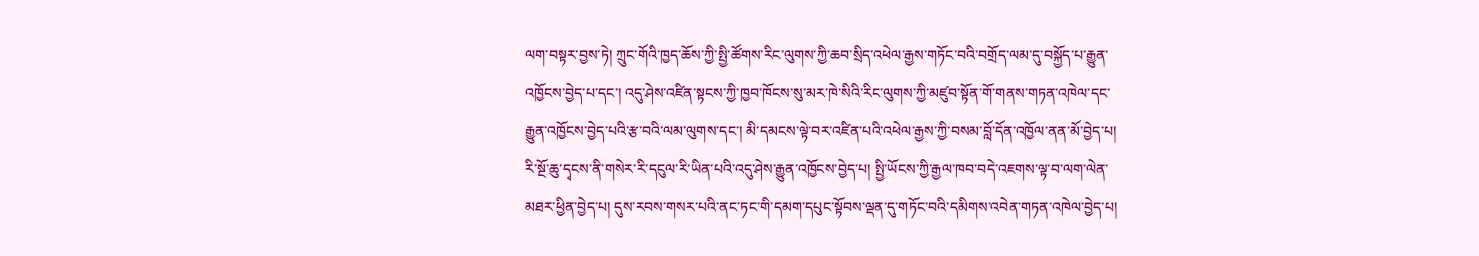ལག་བསྟར་བྱས་ཏེ། ཀྲུང་གོའི་ཁྱད་ཆོས་ཀྱི་སྤྱི་ཚོགས་རིང་ལུགས་ཀྱི་ཆབ་སྲིད་འཕེལ་རྒྱས་གཏོང་བའི་བགྲོད་ལམ་དུ་བསྐྱོད་པ་རྒྱུན་འཁྱོངས་བྱེད་པ་དང་། འདུ་ཤེས་འཛིན་སྟངས་ཀྱི་ཁྱབ་ཁོངས་སུ་མར་ཁེ་སིའི་རིང་ལུགས་ཀྱི་མཛུབ་སྟོན་གོ་གནས་གཏན་འཁེལ་དང་རྒྱུན་འཁྱོངས་བྱེད་པའི་རྩ་བའི་ལམ་ལུགས་དང་། མི་དམངས་ལྟེ་བར་འཛིན་པའི་འཕེལ་རྒྱས་ཀྱི་བསམ་བློ་དོན་འཁྱོལ་ནན་མོ་བྱེད་པ། རི་སྔོ་ཆུ་དྭངས་ནི་གསེར་རི་དངུལ་རི་ཡིན་པའི་འདུ་ཤེས་རྒྱུན་འཁྱོངས་བྱེད་པ། སྤྱི་ཡོངས་ཀྱི་རྒྱལ་ཁབ་བདེ་འཇགས་ལྟ་བ་ལག་ལེན་མཐར་ཕྱིན་བྱེད་པ། དུས་རབས་གསར་པའི་ནང་ཏང་གི་དམག་དཔུང་སྟོབས་ལྡན་དུ་གཏོང་བའི་དམིགས་འབེན་གཏན་འཁེལ་བྱེད་པ།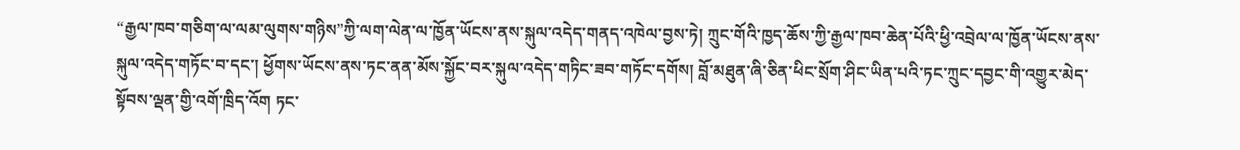“རྒྱལ་ཁབ་གཅིག་ལ་ལམ་ལུགས་གཉིས”ཀྱི་ལག་ལེན་ལ་ཁྱོན་ཡོངས་ནས་སྐུལ་འདེད་གནད་འཁེལ་བྱས་ཏེ། ཀྲུང་གོའི་ཁྱད་ཆོས་ཀྱི་རྒྱལ་ཁབ་ཆེན་པོའི་ཕྱི་འབྲེལ་ལ་ཁྱོན་ཡོངས་ནས་སྐུལ་འདེད་གཏོང་བ་དང་། ཕྱོགས་ཡོངས་ནས་ཏང་ནན་མོས་སྐྱོང་བར་སྐུལ་འདེད་གཏིང་ཟབ་གཏོང་དགོས། བློ་མཐུན་ཞི་ཅིན་ཕིང་སྲོག་ཤིང་ཡིན་པའི་ཏང་ཀྲུང་དབྱང་གི་འགྱུར་མེད་སྟོབས་ལྡན་གྱི་འགོ་ཁྲིད་འོག ཏང་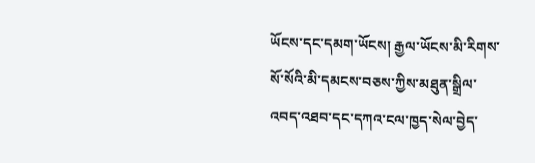ཡོངས་དང་དམག་ཡོངས། རྒྱལ་ཡོངས་མི་རིགས་སོ་སོའི་མི་དམངས་བཅས་ཀྱིས་མཐུན་སྒྲིལ་འབད་འཐབ་དང་དཀའ་ངལ་ཁྱད་སེལ་བྱེད་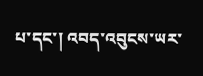པ་དང་། འབད་འབུངས་ཡར་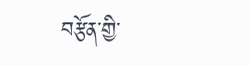བརྩོན་གྱི་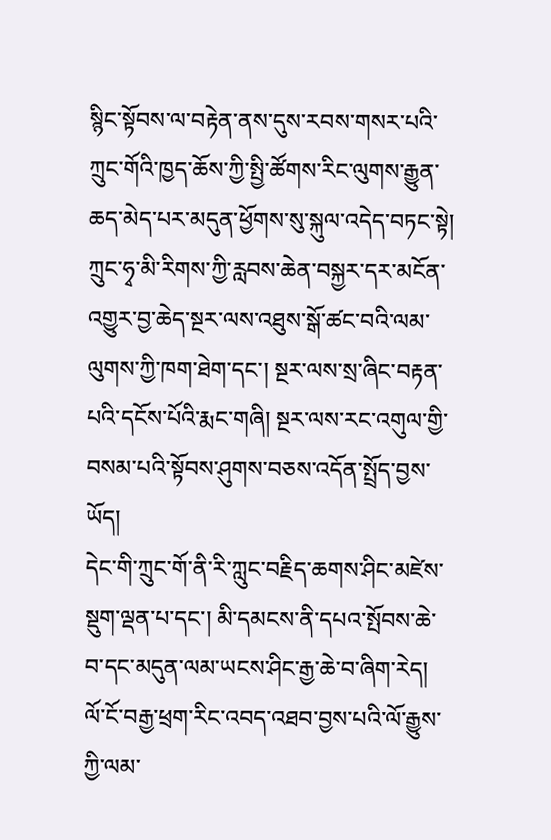སྙིང་སྟོབས་ལ་བརྟེན་ནས་དུས་རབས་གསར་པའི་ཀྲུང་གོའི་ཁྱད་ཆོས་ཀྱི་སྤྱི་ཚོགས་རིང་ལུགས་རྒྱུན་ཆད་མེད་པར་མདུན་ཕྱོགས་སུ་སྐུལ་འདེད་བཏང་སྟེ། ཀྲུང་ཧྭ་མི་རིགས་ཀྱི་རླབས་ཆེན་བསྐྱར་དར་མངོན་འགྱུར་བྱ་ཆེད་སྔར་ལས་འཐུས་སྒོ་ཚང་བའི་ལམ་ལུགས་ཀྱི་ཁག་ཐེག་དང་། སྔར་ལས་སྲ་ཞིང་བརྟན་པའི་དངོས་པོའི་རྨང་གཞི། སྔར་ལས་རང་འགུལ་གྱི་བསམ་པའི་སྟོབས་ཤུགས་བཅས་འདོན་སྤྲོད་བྱས་ཡོད།
དེང་གི་ཀྲུང་གོ་ནི་རི་ཀླུང་བརྗིད་ཆགས་ཤིང་མཛེས་སྡུག་ལྡན་པ་དང་། མི་དམངས་ནི་དཔའ་སྤོབས་ཆེ་བ་དང་མདུན་ལམ་ཡངས་ཤིང་རྒྱ་ཆེ་བ་ཞིག་རེད། ལོ་ངོ་བརྒྱ་ཕྲག་རིང་འབད་འཐབ་བྱས་པའི་ལོ་རྒྱུས་ཀྱི་ལམ་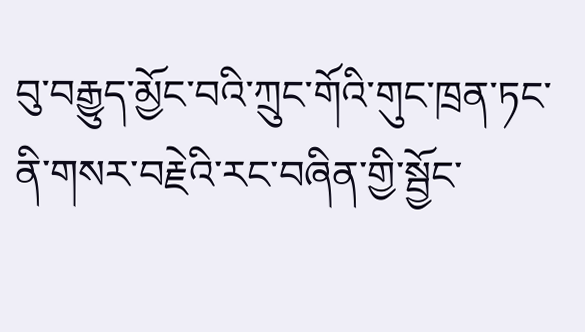བུ་བརྒྱུད་མྱོང་བའི་ཀྲུང་གོའི་གུང་ཁྲན་ཏང་ནི་གསར་བརྗེའི་རང་བཞིན་གྱི་སྦྱོང་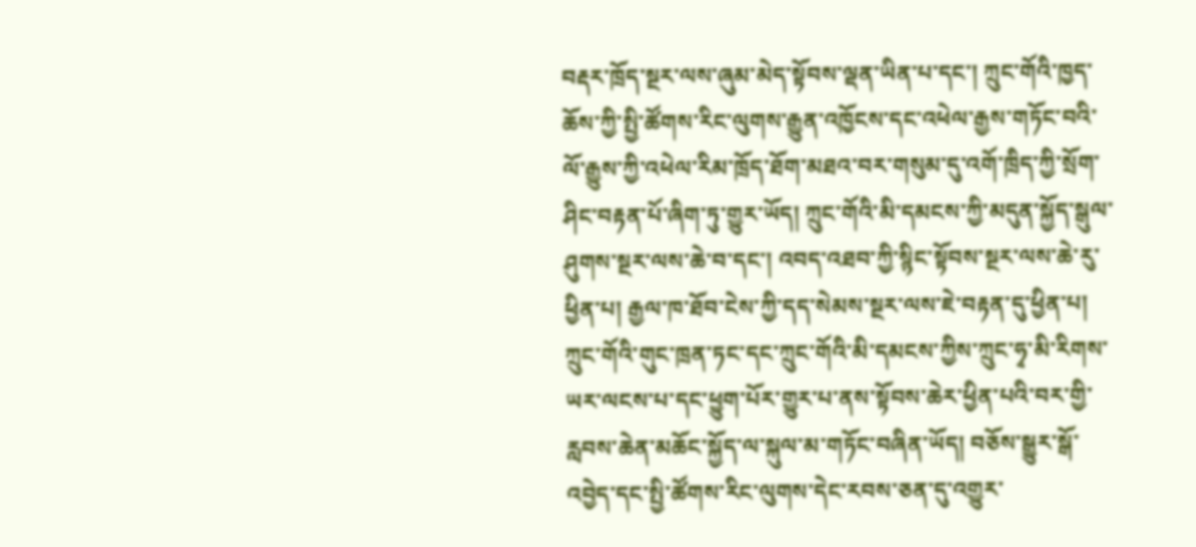བརྡར་ཁྲོད་སྔར་ལས་ཞུམ་མེད་སྟོབས་ལྡན་ཡིན་པ་དང་། ཀྲུང་གོའི་ཁྱད་ཆོས་ཀྱི་སྤྱི་ཚོགས་རིང་ལུགས་རྒྱུན་འཁྱོངས་དང་འཕེལ་རྒྱས་གཏོང་བའི་ལོ་རྒྱུས་ཀྱི་འཕེལ་རིམ་ཁྲོད་ཐོག་མཐའ་བར་གསུམ་དུ་འགོ་ཁྲིད་ཀྱི་སྲོག་ཤིང་བརྟན་པོ་ཞིག་ཏུ་གྱུར་ཡོད། ཀྲུང་གོའི་མི་དམངས་ཀྱི་མདུན་སྐྱོད་སྒུལ་ཤུགས་སྔར་ལས་ཆེ་བ་དང་། འབད་འཐབ་ཀྱི་སྙིང་སྟོབས་སྔར་ལས་ཆེ་རུ་ཕྱིན་པ། རྒྱལ་ཁ་ཐོབ་ངེས་ཀྱི་དད་སེམས་སྔར་ལས་ཇེ་བརྟན་དུ་ཕྱིན་པ། ཀྲུང་གོའི་གུང་ཁྲན་ཏང་དང་ཀྲུང་གོའི་མི་དམངས་ཀྱིས་ཀྲུང་ཧྭ་མི་རིགས་ཡར་ལངས་པ་དང་ཕྱུག་པོར་གྱུར་པ་ནས་སྟོབས་ཆེར་ཕྱིན་པའི་བར་གྱི་རླབས་ཆེན་མཆོང་སྐྱོད་ལ་སྐུལ་མ་གཏོང་བཞིན་ཡོད། བཅོས་སྒྱུར་སྒོ་འབྱེད་དང་སྤྱི་ཚོགས་རིང་ལུགས་དེང་རབས་ཅན་དུ་འགྱུར་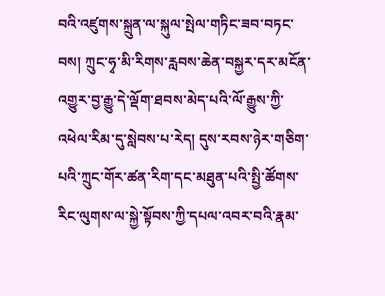བའི་འཛུགས་སྐྲུན་ལ་སྐུལ་སྤེལ་གཏིང་ཟབ་བཏང་བས། ཀྲུང་ཧྭ་མི་རིགས་རླབས་ཆེན་བསྐྱར་དར་མངོན་འགྱུར་བྱ་རྒྱུ་དེ་ལྡོག་ཐབས་མེད་པའི་ལོ་རྒྱུས་ཀྱི་འཕེལ་རིམ་དུ་སླེབས་པ་རེད། དུས་རབས་ཉེར་གཅིག་པའི་ཀྲུང་གོར་ཚན་རིག་དང་མཐུན་པའི་སྤྱི་ཚོགས་རིང་ལུགས་ལ་སྐྱེ་སྟོབས་ཀྱི་དཔལ་འབར་བའི་རྣམ་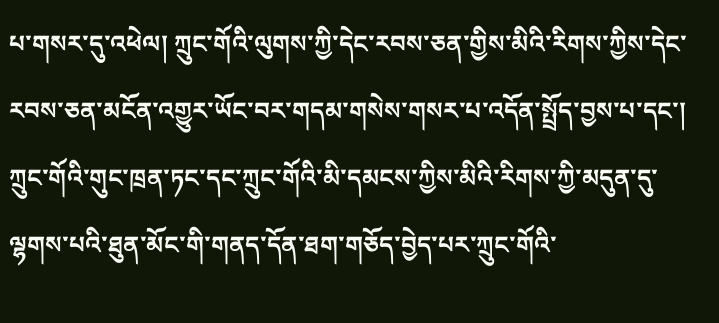པ་གསར་དུ་འཕེལ། ཀྲུང་གོའི་ལུགས་ཀྱི་དེང་རབས་ཅན་གྱིས་མིའི་རིགས་ཀྱིས་དེང་རབས་ཅན་མངོན་འགྱུར་ཡོང་བར་གདམ་གསེས་གསར་པ་འདོན་སྤྲོད་བྱས་པ་དང་། ཀྲུང་གོའི་གུང་ཁྲན་ཏང་དང་ཀྲུང་གོའི་མི་དམངས་ཀྱིས་མིའི་རིགས་ཀྱི་མདུན་དུ་ལྷགས་པའི་ཐུན་མོང་གི་གནད་དོན་ཐག་གཅོད་བྱེད་པར་ཀྲུང་གོའི་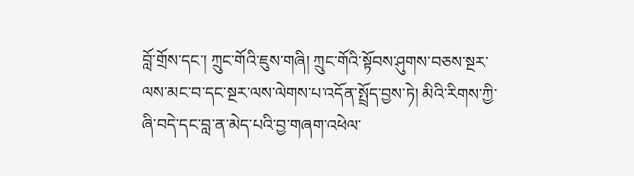བློ་གྲོས་དང་། ཀྲུང་གོའི་ཇུས་གཞི། ཀྲུང་གོའི་སྟོབས་ཤུགས་བཅས་སྔར་ལས་མང་བ་དང་སྔར་ལས་ལེགས་པ་འདོན་སྤྲོད་བྱས་ཏེ། མིའི་རིགས་ཀྱི་ཞི་བདེ་དང་བླ་ན་མེད་པའི་བྱ་གཞག་འཕེལ་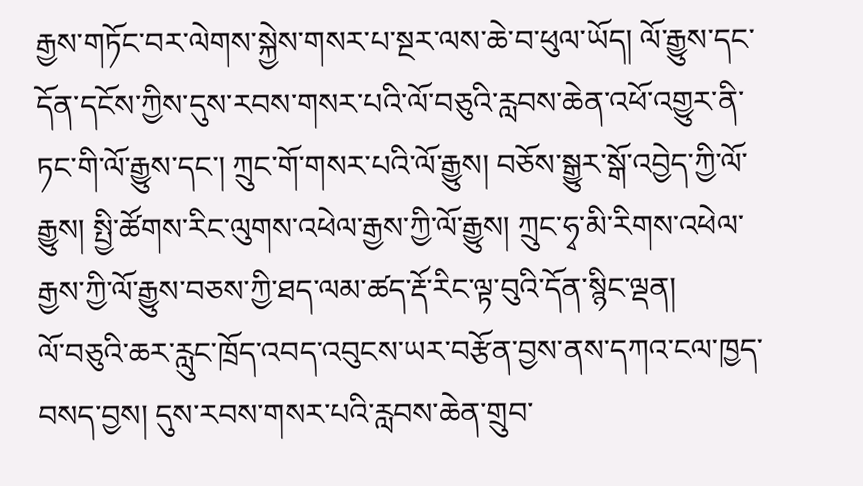རྒྱས་གཏོང་བར་ལེགས་སྐྱེས་གསར་པ་སྔར་ལས་ཆེ་བ་ཕུལ་ཡོད། ལོ་རྒྱུས་དང་དོན་དངོས་ཀྱིས་དུས་རབས་གསར་པའི་ལོ་བཅུའི་རླབས་ཆེན་འཕོ་འགྱུར་ནི་ཏང་གི་ལོ་རྒྱུས་དང་། ཀྲུང་གོ་གསར་པའི་ལོ་རྒྱུས། བཅོས་སྒྱུར་སྒོ་འབྱེད་ཀྱི་ལོ་རྒྱུས། སྤྱི་ཚོགས་རིང་ལུགས་འཕེལ་རྒྱས་ཀྱི་ལོ་རྒྱུས། ཀྲུང་ཧྭ་མི་རིགས་འཕེལ་རྒྱས་ཀྱི་ལོ་རྒྱུས་བཅས་ཀྱི་ཐད་ལམ་ཚད་རྡོ་རིང་ལྟ་བུའི་དོན་སྙིང་ལྡན།
ལོ་བཅུའི་ཆར་རླུང་ཁྲོད་འབད་འབུངས་ཡར་བརྩོན་བྱས་ནས་དཀའ་ངལ་ཁྱད་བསད་བྱས། དུས་རབས་གསར་པའི་རླབས་ཆེན་གྲུབ་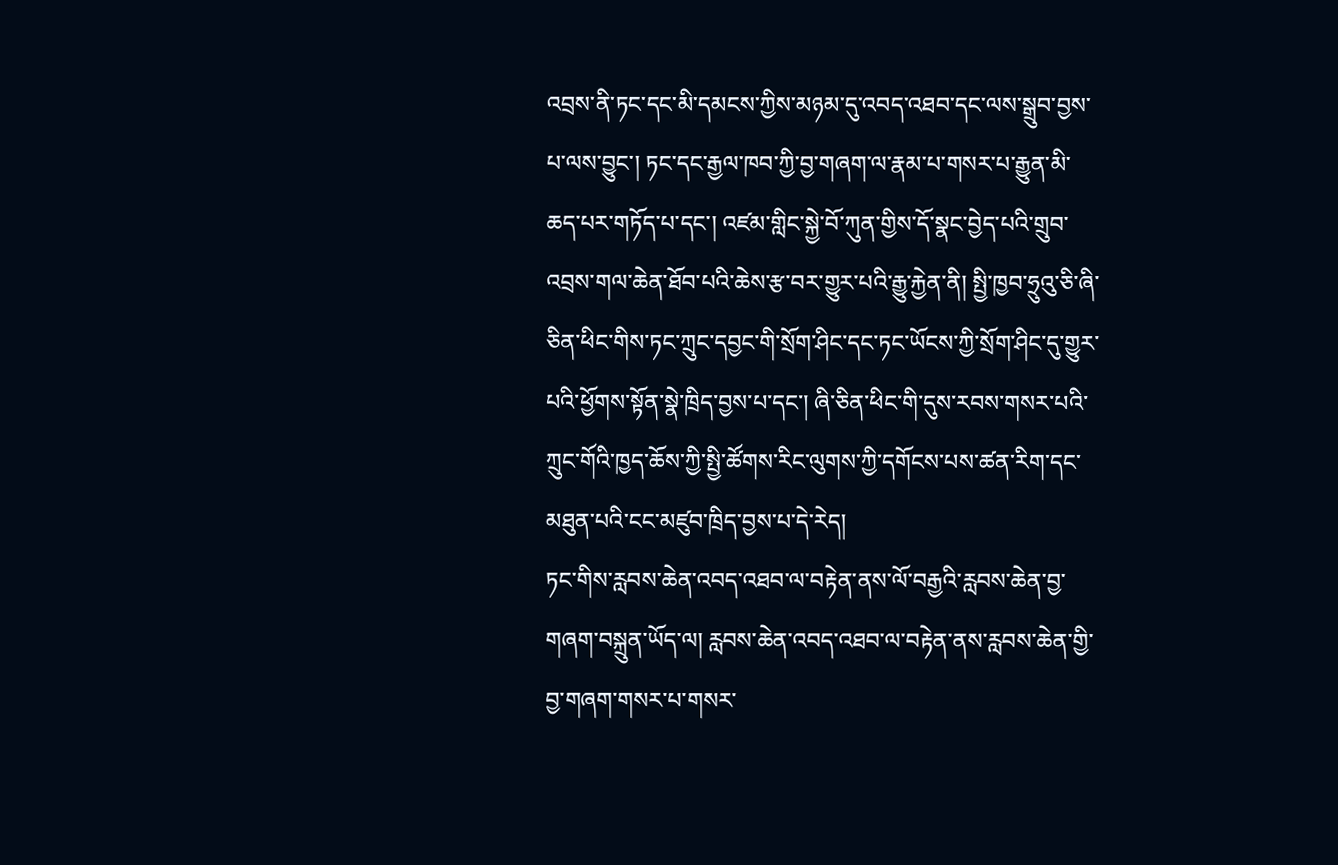འབྲས་ནི་ཏང་དང་མི་དམངས་ཀྱིས་མཉམ་དུ་འབད་འཐབ་དང་ལས་སྒྲུབ་བྱས་པ་ལས་བྱུང་། ཏང་དང་རྒྱལ་ཁབ་ཀྱི་བྱ་གཞག་ལ་རྣམ་པ་གསར་པ་རྒྱུན་མི་ཆད་པར་གཏོད་པ་དང་། འཛམ་གླིང་སྐྱེ་བོ་ཀུན་གྱིས་དོ་སྣང་བྱེད་པའི་གྲུབ་འབྲས་གལ་ཆེན་ཐོབ་པའི་ཆེས་རྩ་བར་གྱུར་པའི་རྒྱུ་རྐྱེན་ནི། སྤྱི་ཁྱབ་ཧྲུའུ་ཅི་ཞི་ཅིན་ཕིང་གིས་ཏང་ཀྲུང་དབྱང་གི་སྲོག་ཤིང་དང་ཏང་ཡོངས་ཀྱི་སྲོག་ཤིང་དུ་གྱུར་པའི་ཕྱོགས་སྟོན་སྣེ་ཁྲིད་བྱས་པ་དང་། ཞི་ཅིན་ཕིང་གི་དུས་རབས་གསར་པའི་ཀྲུང་གོའི་ཁྱད་ཆོས་ཀྱི་སྤྱི་ཚོགས་རིང་ལུགས་ཀྱི་དགོངས་པས་ཚན་རིག་དང་མཐུན་པའི་ངང་མཛུབ་ཁྲིད་བྱས་པ་དེ་རེད།
ཏང་གིས་རླབས་ཆེན་འབད་འཐབ་ལ་བརྟེན་ནས་ལོ་བརྒྱའི་རླབས་ཆེན་བྱ་གཞག་བསྐྲུན་ཡོད་ལ། རླབས་ཆེན་འབད་འཐབ་ལ་བརྟེན་ནས་རླབས་ཆེན་གྱི་བྱ་གཞག་གསར་པ་གསར་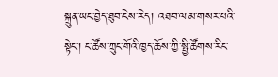སྐྲུན་ཡང་བྱེད་ཐུབ་ངེས་རེད། འཐབ་ལམ་གསར་པའི་སྟེང་། ང་ཚོས་ཀྲུང་གོའི་ཁྱད་ཆོས་ཀྱི་སྤྱི་ཚོགས་རིང་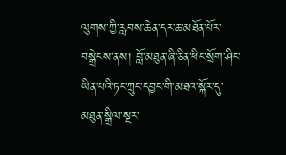ལུགས་ཀྱི་རླབས་ཆེན་དར་ཆ་མཐོན་པོར་བསྒྲེངས་ནས། བློ་མཐུན་ཞི་ཅིན་ཕིང་སྲོག་ཤིང་ཡིན་པའི་ཏང་ཀྲུང་དབྱང་གི་མཐའ་སྐོར་དུ་མཐུན་སྒྲིལ་སྔར་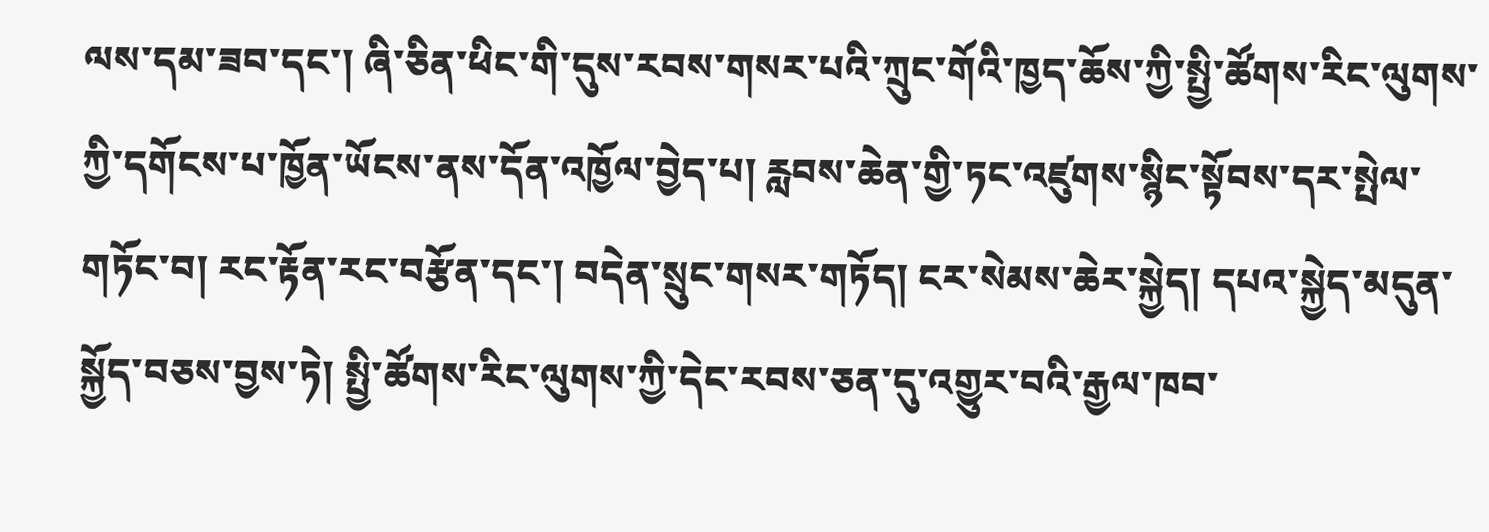ལས་དམ་ཟབ་དང་། ཞི་ཅིན་ཕིང་གི་དུས་རབས་གསར་པའི་ཀྲུང་གོའི་ཁྱད་ཆོས་ཀྱི་སྤྱི་ཚོགས་རིང་ལུགས་ཀྱི་དགོངས་པ་ཁྱོན་ཡོངས་ནས་དོན་འཁྱོལ་བྱེད་པ། རླབས་ཆེན་གྱི་ཏང་འཛུགས་སྙིང་སྟོབས་དར་སྤེལ་གཏོང་བ། རང་རྟོན་རང་བརྩོན་དང་། བདེན་སྲུང་གསར་གཏོད། ངར་སེམས་ཆེར་སྐྱེད། དཔའ་སྐྱེད་མདུན་སྐྱོད་བཅས་བྱས་ཏེ། སྤྱི་ཚོགས་རིང་ལུགས་ཀྱི་དེང་རབས་ཅན་དུ་འགྱུར་བའི་རྒྱལ་ཁབ་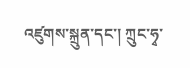འཛུགས་སྐྲུན་དང་། ཀྲུང་ཧྭ་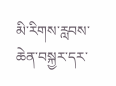མི་རིགས་རླབས་ཆེན་བསྐྱར་དར་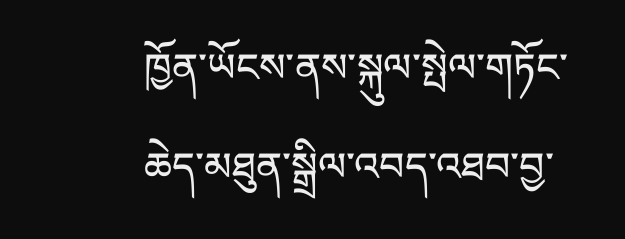ཁྱོན་ཡོངས་ནས་སྐུལ་སྤེལ་གཏོང་ཆེད་མཐུན་སྒྲིལ་འབད་འཐབ་བྱ་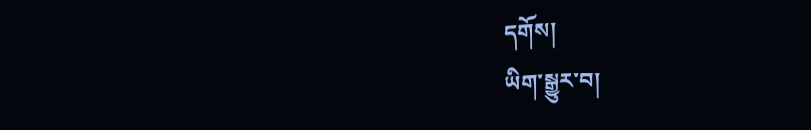དགོས།
ཡིག་སྒྱུར་བ།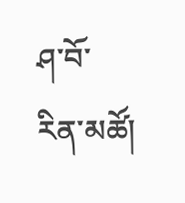ཤ་བོ་རིན་མཚོ།